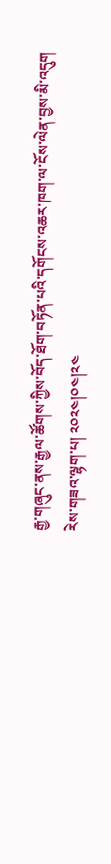རྒྱ་གཞུང་ནས་རྒྱལ་ཚོགས་ཀྱིས་བོད་ཐོག་བཏོན་པའི་དགོངས་འཆར་ཁག་ལ་ངོས་ལེན་བྱས་མི་འདུག
རེས་གཟའ་ལྷག་པ། ༢༠༢༤།༠༤།༢༤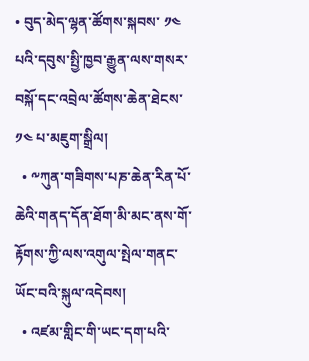• བུད་མེད་ལྷན་ཚོགས་སྐབས་ ༡༤ པའི་དབུས་སྤྱི་ཁྱབ་རྒྱུན་ལས་གསར་བསྐོ་དང་འབྲེལ་ཚོགས་ཆེན་ཐེངས་ ༡༤ པ་མཇུག་སྒྲིལ།
  • ༸ཀུན་གཟིགས་པཎ་ཆེན་རིན་པོ་ཆེའི་གནད་དོན་ཐོག་མི་མང་ནས་གོ་རྟོགས་ཀྱི་ལས་འགུལ་སྤེལ་གནང་ཡོང་བའི་སྐུལ་འདེབས།
  • འཛམ་གླིང་གི་ཡང་དག་པའི་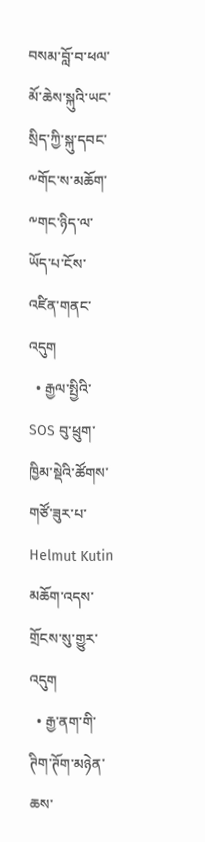བསམ་བློ་བ་ཕལ་མོ་ཆེས་སྐུའི་ཡང་སྲིད་ཀྱི་སྐུ་དབང་༸གོང་ས་མཆོག་༸གང་ཉིད་ལ་ཡོད་པ་ངོས་འཛིན་གནང་འདུག
  • རྒྱལ་སྤྱིའི་ SOS བུ་ཕྲུག་ཁྱིམ་སྡེའི་ཚོགས་གཙོ་ཟུར་པ་ Helmut Kutin མཆོག་འདས་གྲོངས་སུ་གྱུར་འདུག
  • རྒྱ་ནག་གི་ཊིག་ཊོག་མཉེན་ཆས་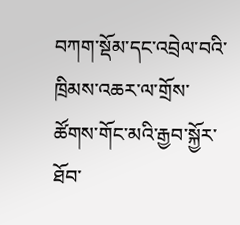བཀག་སྡོམ་དང་འབྲེལ་བའི་ཁྲིམས་འཆར་ལ་གྲོས་ཚོགས་གོང་མའི་རྒྱབ་སྐྱོར་ཐོབ་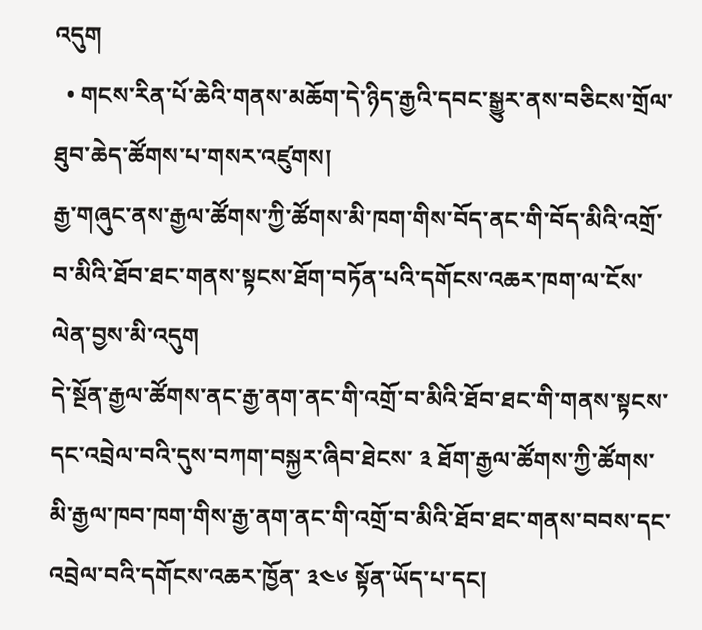འདུག
  • གངས་རིན་པོ་ཆེའི་གནས་མཆོག་དེ་ཉིད་རྒྱའི་དབང་སྒྱུར་ནས་བཅིངས་གྲོལ་ཐུབ་ཆེད་ཚོགས་པ་གསར་འཛུགས།
རྒྱ་གཞུང་ནས་རྒྱལ་ཚོགས་ཀྱི་ཚོགས་མི་ཁག་གིས་བོད་ནང་གི་བོད་མིའི་འགྲོ་བ་མིའི་ཐོབ་ཐང་གནས་སྟངས་ཐོག་བཏོན་པའི་དགོངས་འཆར་ཁག་ལ་ངོས་ལེན་བྱས་མི་འདུག
དེ་སྔོན་རྒྱལ་ཚོགས་ནང་རྒྱ་ནག་ནང་གི་འགྲོ་བ་མིའི་ཐོབ་ཐང་གི་གནས་སྟངས་དང་འབྲེལ་བའི་དུས་བཀག་བསྐྱར་ཞིབ་ཐེངས་ ༣ ཐོག་རྒྱལ་ཚོགས་ཀྱི་ཚོགས་མི་རྒྱལ་ཁབ་ཁག་གིས་རྒྱ་ནག་ནང་གི་འགྲོ་བ་མིའི་ཐོབ་ཐང་གནས་བབས་དང་འབྲེལ་བའི་དགོངས་འཆར་ཁྱོན་ ༣༤༦ སྟོན་ཡོད་པ་དང།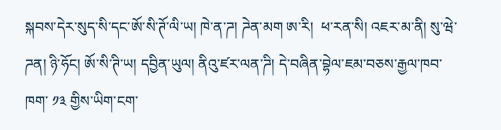སྐབས་དེར་སུད་སི་དང་ཨོ་སི་ཊོ་ལི་ཡ། ཁེ་ན་ཌ། ཌེན་མག ཨ་རི།  ཕ་རན་སི། འཇར་མ་ནི། སུ་ཝེ་ཌན། ཉི་ཧོང། ཨོ་སི་ཊི་ཡ། དབྱིན་ཡུལ། ནིའུ་ཛར་ལན་ཌི། དེ་བཞིན་བྷེལ་ཇམ་བཅས་རྒྱལ་ཁབ་ཁག་ ༡༣ གྱིས་ཡིག་ངག་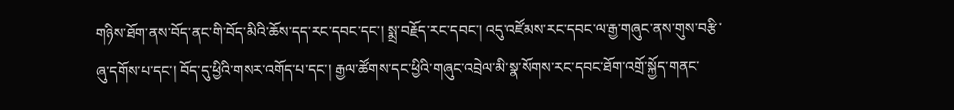གཉིས་ཐོག་ནས་བོད་ནང་གི་བོད་མིའི་ཆོས་དད་རང་དབང་དང་། སྨྲ་བརྗོད་རང་དབང་། འདུ་འཛོམས་རང་དབང་ལ་རྒྱ་གཞུང་ནས་གུས་བརྩི་ཞུ་དགོས་པ་དང་། བོད་དུ་ཕྱིའི་གསར་འགོད་པ་དང་། རྒྱལ་ཚོགས་དང་ཕྱིའི་གཞུང་འབྲེལ་མི་སྣ་སོགས་རང་དབང་ཐོག་འགྲོ་སྐྱོད་གནང་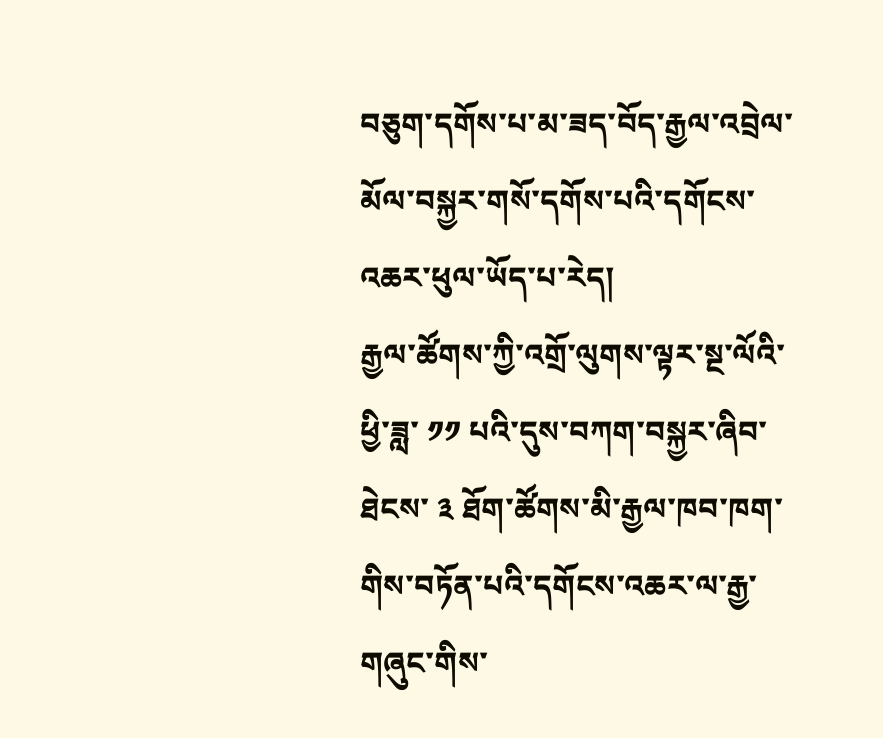བཅུག་དགོས་པ་མ་ཟད་བོད་རྒྱལ་འབྲེལ་མོལ་བསྐྱར་གསོ་དགོས་པའི་དགོངས་འཆར་ཕུལ་ཡོད་པ་རེད།
རྒྱལ་ཚོགས་ཀྱི་འགྲོ་ལུགས་ལྟར་སྔ་ལོའི་ཕྱི་ཟླ་ ༡༡ པའི་དུས་བཀག་བསྐྱར་ཞིབ་ཐེངས་ ༣ ཐོག་ཚོགས་མི་རྒྱལ་ཁབ་ཁག་གིས་བཏོན་པའི་དགོངས་འཆར་ལ་རྒྱ་གཞུང་གིས་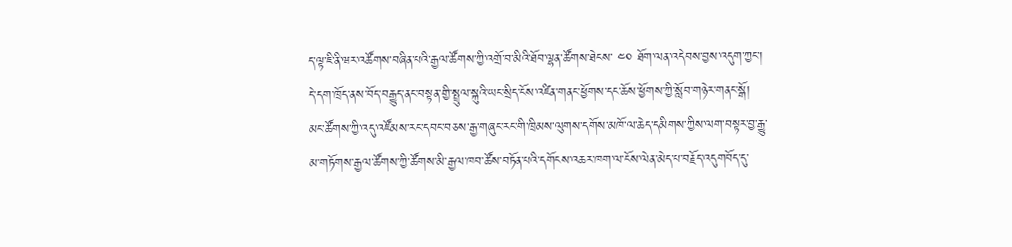ད་ལྟ་ཇི་ནི་ཝར་འཚོགས་བཞིན་པའི་རྒྱལ་ཚོགས་ཀྱི་འགྲོ་བ་མིའི་ཐོབ་ལྷན་ཚོགས་ཐེངས་ ༤༠ ཐོག་ལན་འདེབས་བྱས་འདུག་ཀྱང་། དེ་དག་ཁྲོད་ནས་བོད་བརྒྱུད་ནང་བསྟན་གྱི་སྤྲུལ་སྐུའི་ཡང་སྲིད་ངོས་འཛིན་གནང་ཕྱོགས་དང་ཆོས་ཕྱོགས་ཀྱི་སློབ་གཉེར་གནང་སྒོ། མང་ཚོགས་ཀྱི་འདུ་འཛོམས་རང་དབང་བཅས་རྒྱ་གཞུང་རང་གི་ཁྲིམས་ལུགས་དགོས་མཁོ་ལ་ཆེད་དམིགས་ཀྱིས་ལག་བསྟར་བྱ་རྒྱུ་མ་གཏོགས་རྒྱལ་ཚོགས་ཀྱི་ཚོགས་མི་རྒྱལ་ཁབ་ཚོས་བཏོན་པའི་དགོངས་འཆར་ཁག་ལ་ངོས་ལེན་མེད་པ་བརྗོད་འདུགབོད་དུ་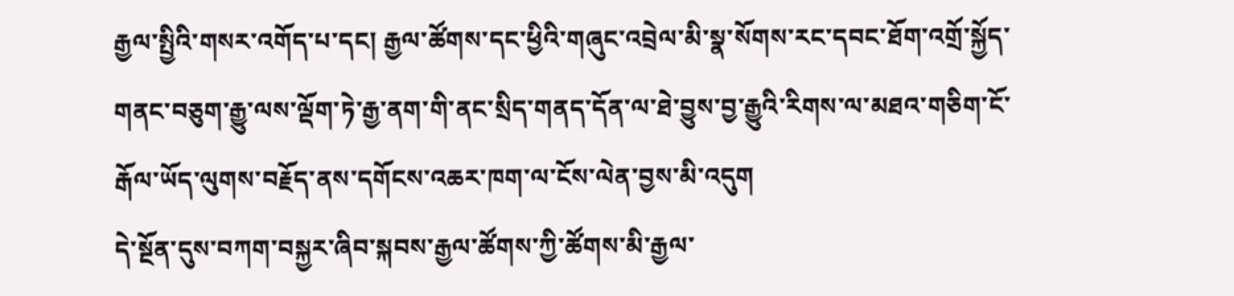རྒྱལ་སྤྱིའི་གསར་འགོད་པ་དང། རྒྱལ་ཚོགས་དང་ཕྱིའི་གཞུང་འབྲེལ་མི་སྣ་སོགས་རང་དབང་ཐོག་འགྲོ་སྐྱོད་གནང་བཅུག་རྒྱུ་ལས་ལྡོག་ཏེ་རྒྱ་ནག་གི་ནང་སྲིད་གནད་དོན་ལ་ཐེ་བྱུས་བྱ་རྒྱུའི་རིགས་ལ་མཐའ་གཅིག་ངོ་རྒོལ་ཡོད་ལུགས་བརྗོད་ནས་དགོངས་འཆར་ཁག་ལ་ངོས་ལེན་བྱས་མི་འདུག
དེ་སྔོན་དུས་བཀག་བསྐྱར་ཞིབ་སྐབས་རྒྱལ་ཚོགས་ཀྱི་ཚོགས་མི་རྒྱལ་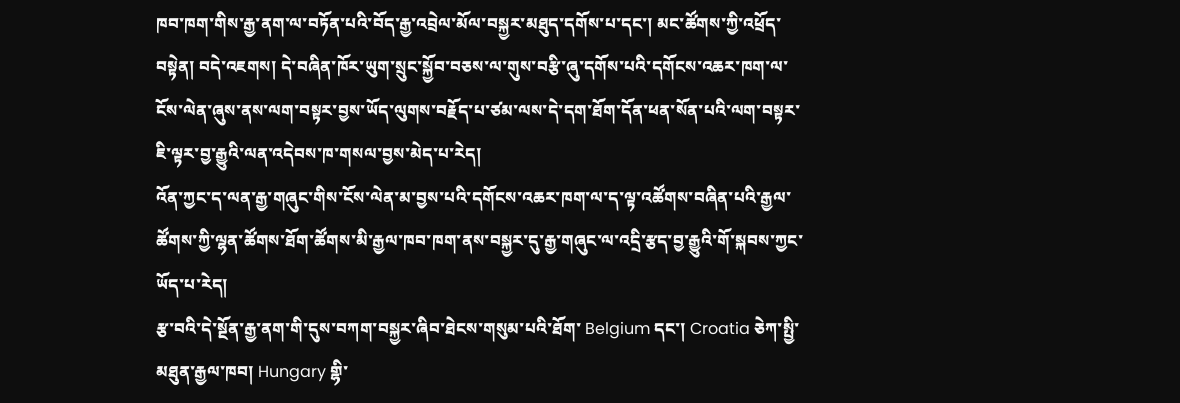ཁབ་ཁག་གིས་རྒྱ་ནག་ལ་བཏོན་པའི་བོད་རྒྱ་འབྲེལ་མོལ་བསྐྱར་མཐུད་དགོས་པ་དང་། མང་ཚོགས་ཀྱི་འཕྲོད་བསྟེན། བདེ་འཇགས། དེ་བཞིན་ཁོར་ཡུག་སྲུང་སྐྱོབ་བཅས་ལ་གུས་བརྩི་ཞུ་དགོས་པའི་དགོངས་འཆར་ཁག་ལ་ངོས་ལེན་ཞུས་ནས་ལག་བསྟར་བྱས་ཡོད་ལུགས་བརྗོད་པ་ཙམ་ལས་དེ་དག་ཐོག་དོན་ཕན་སོན་པའི་ལག་བསྟར་ཇི་ལྟར་བྱ་རྒྱུའི་ལན་འདེབས་ཁ་གསལ་བྱས་མེད་པ་རེད།
འོན་ཀྱང་ད་ལན་རྒྱ་གཞུང་གིས་ངོས་ལེན་མ་བྱས་པའི་དགོངས་འཆར་ཁག་ལ་ད་ལྟ་འཚོགས་བཞིན་པའི་རྒྱལ་ཚོགས་ཀྱི་ལྷན་ཚོགས་ཐོག་ཚོགས་མི་རྒྱལ་ཁབ་ཁག་ནས་བསྐྱར་དུ་རྒྱ་གཞུང་ལ་འདྲི་རྩད་བྱ་རྒྱུའི་གོ་སྐབས་ཀྱང་ཡོད་པ་རེད།
རྩ་བའི་དེ་སྔོན་རྒྱ་ནག་གི་དུས་བཀག་བསྐྱར་ཞིབ་ཐེངས་གསུམ་པའི་ཐོག་ Belgium དང་། Croatia ཅེཀ་སྤྱི་མཐུན་རྒྱལ་ཁབ། Hungary གྷི་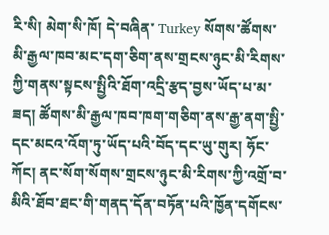རི་སི། མེག་སི་ཁོ། དེ་བཞིན་ Turkey སོགས་ཚོགས་མི་རྒྱལ་ཁབ་མང་དག་ཅིག་ནས་གྲངས་ཉུང་མི་རིགས་ཀྱི་གནས་སྟངས་སྤྱིའི་ཐོག་འདྲི་རྩད་བྱས་ཡོད་པ་མ་ཟད། ཚོགས་མི་རྒྱལ་ཁབ་ཁག་གཅིག་ནས་རྒྱ་ནག་སྤྱི་དང་མངའ་འོག་ཏུ་ཡོད་པའི་བོད་དང་ཡུ་གུར། ཧོང་ཀོང། ནང་སོག་སོགས་གྲངས་ཉུང་མི་རིགས་ཀྱི་འགྲོ་བ་མིའི་ཐོབ་ཐང་གི་གནད་དོན་བཏོན་པའི་ཁྱོན་དགོངས་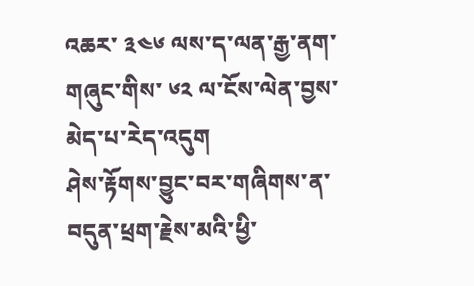འཆར་ ༣༤༦ ལས་ད་ལན་རྒྱ་ནག་གཞུང་གིས་ ༦༢ ལ་ངོས་ལེན་བྱས་མེད་པ་རེད་འདུག
ཤེས་རྟོགས་བྱུང་བར་གཞིགས་ན་བདུན་ཕྲག་རྗེས་མའི་ཕྱི་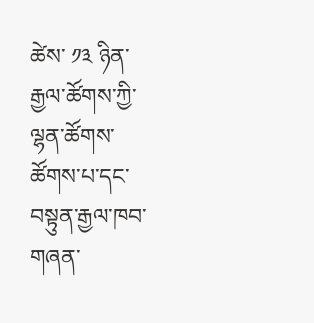ཚེས་ ༡༣ ཉིན་རྒྱལ་ཚོགས་ཀྱི་ལྷན་ཚོགས་ཚོགས་པ་དང་བསྟུན་རྒྱལ་ཁབ་གཞན་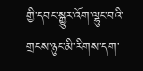གྱི་དབང་སྒྱུར་འོག་ལྷུང་བའི་གྲངས་ཉུང་མི་རིགས་དག་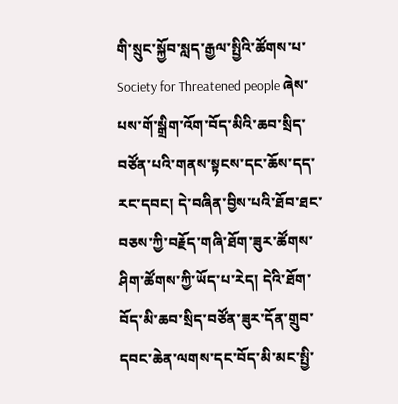གི་སྲུང་སྐྱོབ་སླད་རྒྱལ་སྤྱིའི་ཚོགས་པ་  Society for Threatened people ཞེས་པས་གོ་སྒྲིག་འོག་བོད་མིའི་ཆབ་སྲིད་བཙོན་པའི་གནས་སྟངས་དང་ཆོས་དད་རང་དབང། དེ་བཞིན་བྱིས་པའི་ཐོབ་ཐང་བཅས་ཀྱི་བརྗོད་གཞི་ཐོག་ཟུར་ཚོགས་ཤིག་ཚོགས་ཀྱི་ཡོད་པ་རེད། དེའི་ཐོག་བོད་མི་ཆབ་སྲིད་བཙོན་ཟུར་དོན་གྲུབ་དབང་ཆེན་ལགས་དང་བོད་མི་མང་སྤྱི་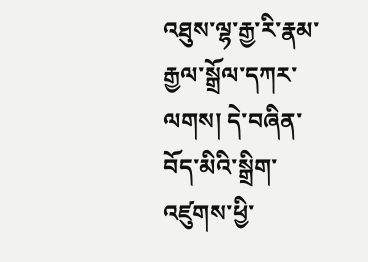འཐུས་ལྷ་རྒྱ་རི་རྣམ་རྒྱལ་སྒྲོལ་དཀར་ལགས། དེ་བཞིན་བོད་མིའི་སྒྲིག་འཛུགས་ཕྱི་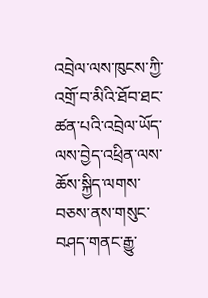འབྲེལ་ལས་ཁུངས་ཀྱི་འགྲོ་བ་མིའི་ཐོབ་ཐང་ཚན་པའི་འབྲེལ་ཡོད་ལས་བྱེད་འཕྲིན་ལས་ཆོས་སྐྱིད་ལགས་བཅས་ནས་གསུང་བཤད་གནང་རྒྱུ་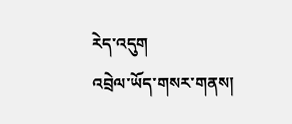རེད་འདུག
འབྲེལ་ཡོད་གསར་གནས།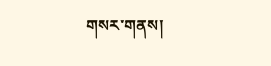གསར་གནས།